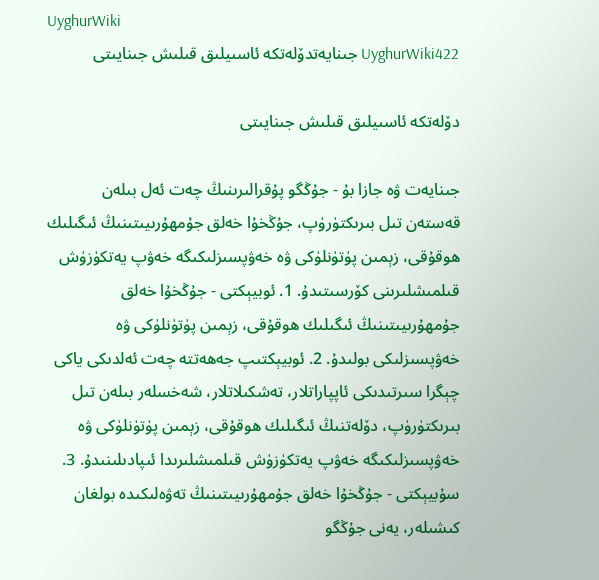UyghurWiki
UyghurWiki422 جىنايەتدۆلەتكە ئاسىيلىق قىلىش جىنايىتى

دۆلەتكە ئاسىيلىق قىلىش جىنايىتى

جىنايەت ۋە جازا بۇ - جۇڭگو پۇقرالىرىنىڭ چەت ئەل بىلەن قەستەن تىل بىرىكتۈرۈپ، جۇڭخۇا خەلق جۇمھۇرىيىتىنىڭ ئىگىلىك ھوقۇقى، زېمىن پۈتۈنلۈكى ۋە خەۋپسىزلىكىگە خەۋپ يەتكۈزۈش قىلمىشلىرىنى كۆرسىتىدۇ. 1. ئوبيېكتى - جۇڭخۇا خەلق جۇمھۇرىيىتىنىڭ ئىگىلىك ھوقۇقى، زېمىن پۈتۈنلۈكى ۋە خەۋپسىزلىكى بولىدۇ. 2. ئوبيېكتىپ جەھەتتە چەت ئەلدىكى ياكى چېگرا سىرتىدىكى ئاپپاراتلار، تەشكىلاتلار، شەخسلەر بىلەن تىل بىرىكتۈرۈپ، دۆلەتنىڭ ئىگىلىك ھوقۇقى، زېمىن پۈتۈنلۈكى ۋە خەۋپسىزلىكىگە خەۋپ يەتكۈزۈش قىلمىشلىرىدا ئىپادىلىنىدۇ. 3. سۇبيېكتى - جۇڭخۇا خەلق جۇمھۇرىيىتىنىڭ تەۋەلىكىدە بولغان كىشىلەر، يەنى جۇڭگو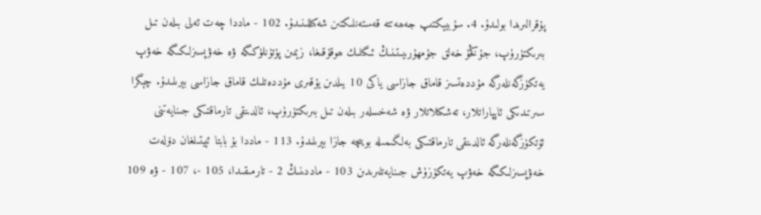پۇقرالىرىدا بولىدۇ. 4. سۇبيېكتىپ جەھەتتە قەستەنلىكتىن شەكىللىنىدۇ. 102 - ماددا چەت ئەلى بىلەن تىل بىرىكتۈرۈپ، جۇڭخۇ خەلق جۇمھۇرىيىتىنىڭ ئىگىلىك ھوقۇقىغا، زېمىن پۈتۈنلۈكىگە ۋە خەۋپسىزلىكىگە خەۋپ يەتكۈزگەنلەرگە مۇددەتسىز قاماق جازاسى ياكى 10 يىلدىن يۇقىرى مۇددەتلىك قاماق جازاسى بېرىلىدۇ. چېگرا سىرتىدىكى ئاپپاراتلار، تەشكىلاتلار ۋە شەخسلەر بىلەن تىل بىرىكتۈرۈپ، ئالدىنقى تارماقتىكى جىنايەتنى ئۆتكۈزگەنلەرگە ئالدىنقى تارماقتىكى بەلگىمىلە بويىچە جازا بېرىلىدۇ. 113 - ماددا بۇ بابتا ئېيتىلغان دۆلەت خەۋپسىزلىكىگە خەۋپ يەتكۈزۈش جىنايەتلىرىدىن 103 - ماددىنىڭ 2 - تارمىقىدا، 105 -، 107 - ۋە 109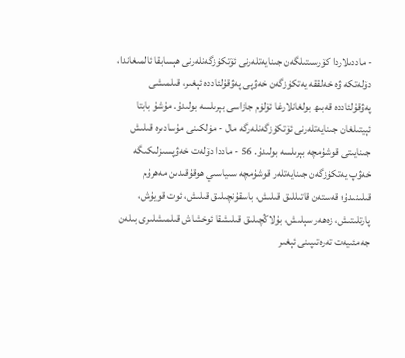- ماددىلاردا كۆرسىتىلگەن جىنايەتلەرنى ئۆتكۈزگەنلەرنى ھېسابقا ئالمىغاندا، دۆلەتكە ۋە خەلققە يەتكۈزگەن خەۋپى پەۋقۇلئاددە ئېغىر، قىلمىشى پەۋقۇلئاددە قەبىھ بولغانلارغا ئۆلۈم جازاسى بېرىلسە بولىدۇ. مۇشۇ بابتا ئېيتىلغان جىنايەتلەرنى ئۆتكۈزگەنلەرگە مال - مۈلكىنى مۇسادىرە قىلىش جىنايىتى قوشۇمچە بېرىلسە بولىدۇ. 56 - ماددا دۆلەت خەۋپسىزلىكىگە خەۋپ يەتكۈزگەن جىنايەتلەر قوشۇمچە سىياسىي ھوقۇقىدىن مەھرۇم قىلىنىدۇ؛ قەستەن قاتىللىق قىلىش، باسقۇنچىلىق قىلىش، ئوت قويۇش، پارتلىتىش، زەھەر سېلىش، بۇلاڭچىلىق قىلىشقا ئوخشاش قىلمىشلىرى بىلەن جەمئىيەت تەرەتىپىنى ئېغىر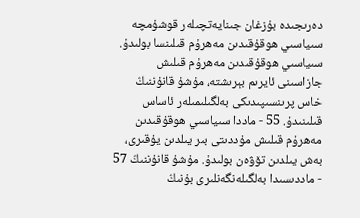دەرىجىدە بۇزغان جىنايەتچىلەر قوشۇمچە سىياسىي ھوقۇقىدىن مەھرۇم قىلىنسا بولىدۇ. سىياسىي ھوقۇقىدىن مەھرۇم قىلىش جازاسىنى ئايرىم بېرىشتە، مۇشۇ قانۇننىڭ خاس پرىنسىپىدىكى بەلگىلىمىلەر ئاساس قىلىنىدۇ. 55 - ماددا سىياسىي ھوقۇقىدىن مەھرۇم قىلىش مۇددىتى بىر يىلدىن يۇقىرى، بەش يىلدىن تۆۋەن بولىدۇ. مۇشۇ قانۇننىڭ 57 - ماددىسىدا بەلگىلەنگەنلىرى بۇنىڭ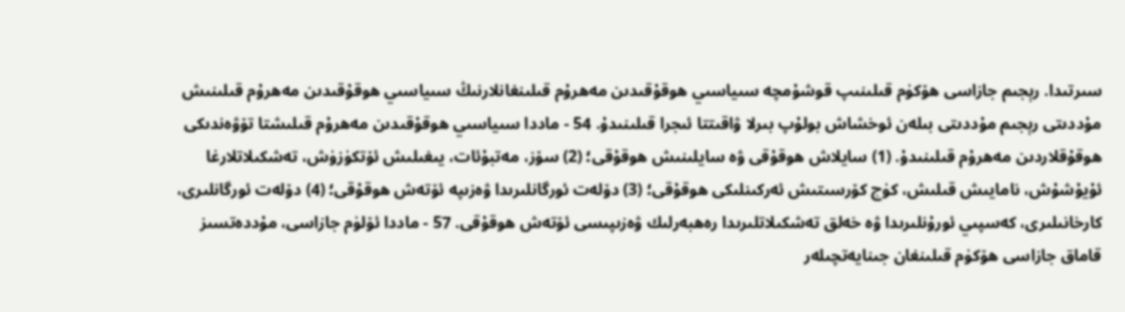سىرتىدا. رېجىم جازاسى ھۆكۈم قىلىنىپ قوشۇمچە سىياسىي ھوقۇقىدىن مەھرۇم قىلىنغانلارنىڭ سىياسىي ھوقۇقىدىن مەھرۇم قىلىنىش مۇددىتى رېجىم مۇددىتى بىلەن ئوخشاش بولۇپ بىرلا ۋاقىتتا ئىجرا قىلىنىدۇ. 54 - ماددا سىياسىي ھوقۇقىدىن مەھرۇم قىلىشتا تۆۋەندىكى ھوقۇقلاردىن مەھرۇم قىلىنىدۇ. (1) سايلاش ھوقۇقى ۋە سايلىنىش ھوقۇقى؛ (2) سۆز، مەتبۇئات، يىغىلىش ئۆتكۈزۈش، تەشكىلاتلارغا ئۇيۇشۇش، نامايىش قىلىش، كۈچ كۆرسىتىش ئەركىنلىكى ھوقۇقى؛ (3) دۆلەت ئورگانلىرىدا ۋەزىپە ئۆتەش ھوقۇقى؛ (4) دۆلەت ئورگانلىرى، كارخانىلىرى، كەسپىي ئورۇنلىرىدا ۋە خەلق تەشكىلاتلىرىدا رەھبەرلىك ۋەزىپىسى ئۆتەش ھوقۇقى. 57 - ماددا ئۆلۈم جازاسى، مۇددەتسىز قاماق جازاسى ھۆكۈم قىلىنغان جىنايەتچىلەر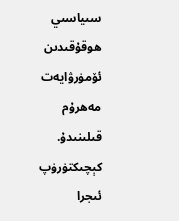سىياسىي ھوقۇقىدىن ئۆمۈرۋايەت مەھرۇم قىلىنىدۇ. كېچىكتۈرۈپ ئىجرا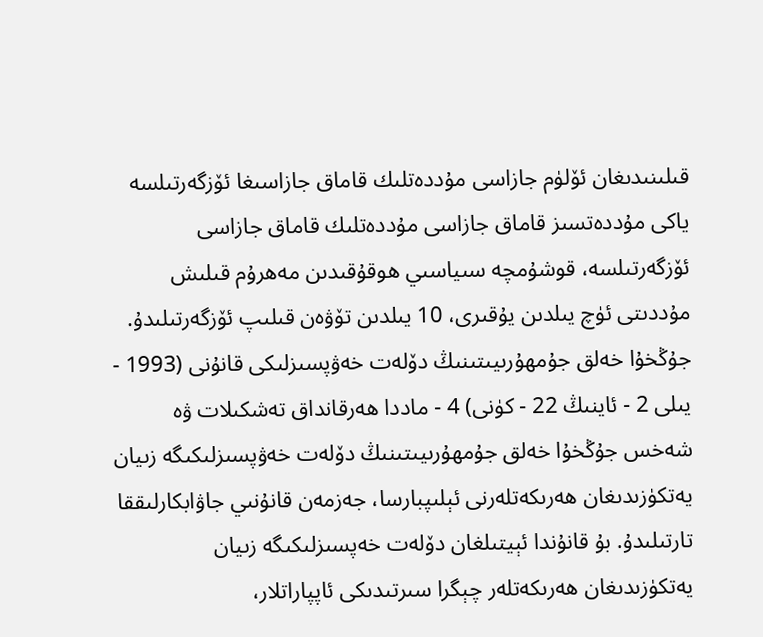قىلىنىدىغان ئۆلۈم جازاسى مۇددەتلىك قاماق جازاسىغا ئۆزگەرتىلسە ياكى مۇددەتسىز قاماق جازاسى مۇددەتلىك قاماق جازاسى ئۆزگەرتىلسە، قوشۇمچە سىياسىي ھوقۇقىدىن مەھرۇم قىلىش مۇددىتى ئۈچ يىلدىن يۇقىرى، 10 يىلدىن تۆۋەن قىلىپ ئۆزگەرتىلىدۇ. جۇڭخۇا خەلق جۇمھۇرىيىتىنىڭ دۆلەت خەۋپسىزلىكى قانۇنى (1993 - يىلى 2 - ئاينىڭ 22 - كۈنى) 4 - ماددا ھەرقانداق تەشكىلات ۋە شەخس جۇڭخۇا خەلق جۇمھۇرىيىتىنىڭ دۆلەت خەۋپسىزلىكىگە زىيان يەتكۈزىدىغان ھەرىكەتلەرنى ئېلىپبارسا، جەزمەن قانۇنىي جاۋابكارلىققا تارتىلىدۇ. بۇ قانۇندا ئېيتىلغان دۆلەت خەپسىزلىكىگە زىيان يەتكۈزىدىغان ھەرىكەتلەر چېگرا سىرتىدىكى ئاپپاراتلار،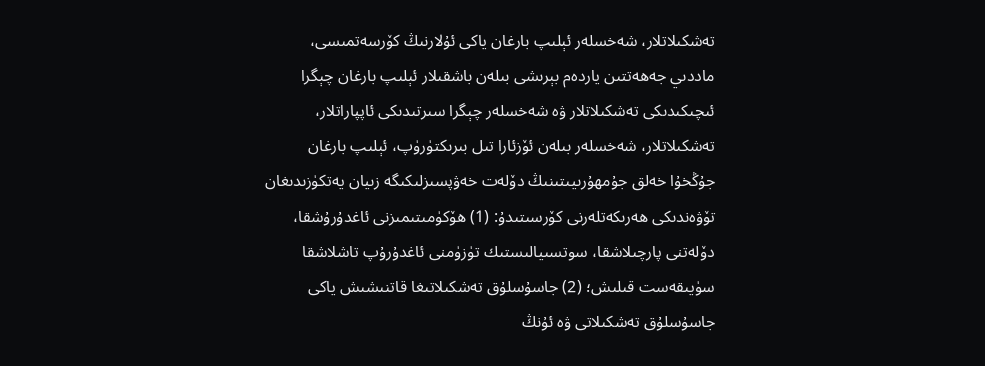تەشكىلاتلار، شەخسلەر ئېلىپ بارغان ياكى ئۇلارنىڭ كۆرسەتمىسى، ماددىي جەھەتتىن ياردەم بېرىشى بىلەن باشقىلار ئېلىپ بارغان چېگرا ئىچىكىدىكى تەشكىلاتلار ۋە شەخسلەر چېگرا سىرتىدىكى ئاپپاراتلار، تەشكىلاتلار، شەخسلەر بىلەن ئۆزئارا تىل بىرىكتۈرۈپ، ئېلىپ بارغان جۇڭخۇا خەلق جۇمھۇرىيىتىنىڭ دۆلەت خەۋپسىزلىكىگە زىيان يەتكۈزىدىغان تۆۋەندىكى ھەرىكەتلەرنى كۆرسىتىدۇ: (1) ھۆكۈمىتىمىزنى ئاغدۇرۇشقا، دۆلەتنى پارچىلاشقا، سوتسىيالىستىك تۈزۈمنى ئاغدۇرۇپ تاشلاشقا سۈيىقەست قىلىش؛ (2) جاسۇسلۇق تەشكىلاتىغا قاتنىشىش ياكى جاسۇسلۇق تەشكىلاتى ۋە ئۇنڭ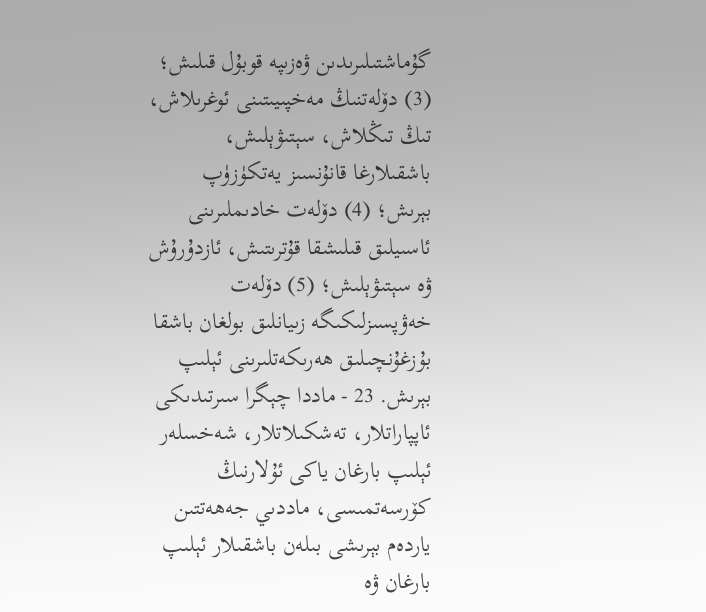گۇماشتىلىرىدىن ۋەزىپە قوبۇل قىلىش؛ (3) دۆلەتنىڭ مەخپىيىتىنى ئوغرىلاش، تىڭ تىڭلاش، سېتىۋېلىش، باشقىلارغا قانۇنسىز يەتكۈزۈپ بېرىش؛ (4) دۆلەت خادىملىرىنى ئاسىيلىق قىلىشقا قۇترىتىش، ئازدۇرۇش ۋە سېتىۋېلىش؛ (5) دۆلەت خەۋپسىزلىكىگە زىيانلىق بولغان باشقا بۇزغۇنچىلىق ھەرىكەتلىرىنى ئېلىپ بېرىش. 23 - ماددا چېگرا سىرتىدىكى ئاپپاراتلار، تەشكىلاتلار، شەخسلەر ئېلىپ بارغان ياكى ئۇلارنىڭ كۆرسەتمىسى، ماددىي جەھەتتىن ياردەم بېرىشى بىلەن باشقىلار ئېلىپ بارغان ۋە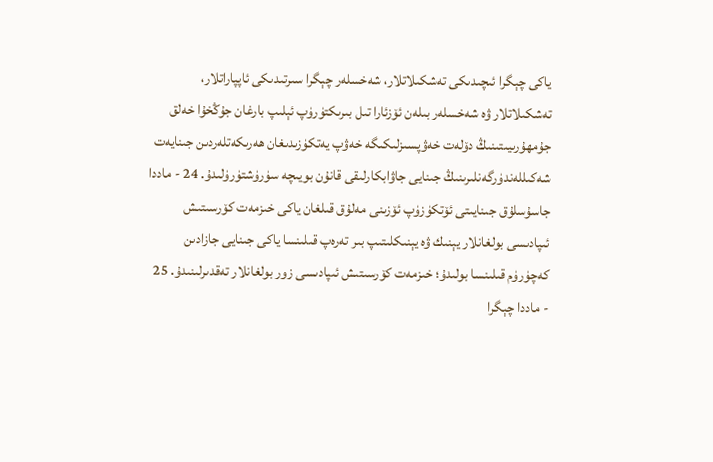ياكى چېگرا ئىچىدىكى تەشكىلاتلار، شەخسلەر چېگرا سىرتىدىكى ئاپپاراتلار، تەشكىلاتلار ۋە شەخسلەر بىلەن ئۆزئارا تىل بىرىكتۈرۈپ ئېلىپ بارغان جۇڭخۇا خەلق جۇمھۇرىيىتىنىڭ دۆلەت خەۋپسىزلىكىگە خەۋپ يەتكۈزىدىغان ھەرىكەتلەردىن جىنايەت شەكىللەندۈرگەنلىرىنىڭ جىنايى جاۋابكارلىقى قانۇن بويىچە سۈرۈشتۈرۈلىدۇ. 24 - ماددا جاسۇسلۇق جىنايىتى ئۆتكۈزۈپ ئۆزىنى مەلۇق قىلغان ياكى خىزمەت كۆرسىتىش ئىپادىسى بولغانلار يېنىك ۋە يېنىكلىتىپ بىر تەرەپ قىلىنسا ياكى جىنايى جازادىن كەچۈرۈم قىلىنسا بولىدۇ؛ خىزمەت كۆرسىتىش ئىپادىسى زور بولغانلار تەقدىرلىنىدۇ. 25 - ماددا چېگرا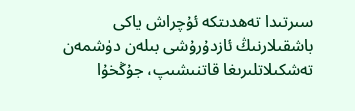سىرتىدا تەھدىتكە ئۇچراش ياكى باشقىلارنىڭ ئازدۇرۇشى بىلەن دۈشمەن تەشكىلاتلىرىغا قاتنىشىپ، جۇڭخۇا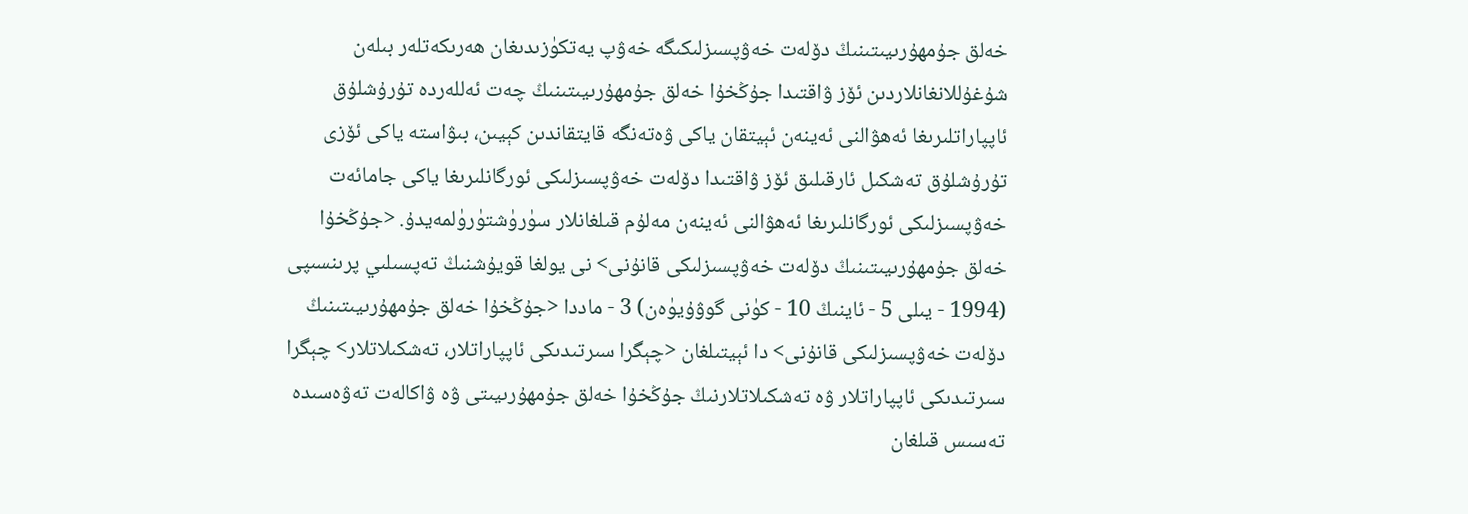خەلق جۇمھۇرىيىتىنىڭ دۆلەت خەۋپسىزلىكىگە خەۋپ يەتكۈزىدىغان ھەرىكەتلەر بىلەن شۇغۇللانغانلاردىن ئۆز ۋاقتىدا جۇڭخۇا خەلق جۇمھۇرىيىتىنىڭ چەت ئەللەردە تۇرۇشلۇق ئاپپاراتلىرىغا ئەھۋالنى ئەينەن ئېيتقان ياكى ۋەتەنگە قايتقاندىن كېيىن، بىۋاستە ياكى ئۆزى تۇرۇشلۇق تەشكىل ئارقىلىق ئۆز ۋاقتىدا دۆلەت خەۋپسىزلىكى ئورگانلىرىغا ياكى جامائەت خەۋپسىزلىكى ئورگانلىرىغا ئەھۋالنى ئەينەن مەلۇم قىلغانلار سۈرۈشتۈرۈلمەيدۇ. <جۇڭخۇا خەلق جۇمھۇرىيىتىنىڭ دۆلەت خەۋپسىزلىكى قانۇنى> نى يولغا قويۇشنىڭ تەپسىلىي پرىنسىپى (1994 - يىلى 5 - ئاينىڭ 10 - كۈنى گوۋۇيۈەن) 3 - ماددا <جۇڭخۇا خەلق جۇمھۇرىيىتىنىڭ دۆلەت خەۋپسىزلىكى قانۇنى> دا ئېيتىلغان <چېگرا سىرتىدىكى ئاپپاراتلار، تەشكىلاتلار> چېگرا سىرتىدىكى ئاپپاراتلار ۋە تەشكىلاتلارنىڭ جۇڭخۇا خەلق جۇمھۇرىيىتى ۋە ۋاكالەت تەۋەسىدە تەسىس قىلغان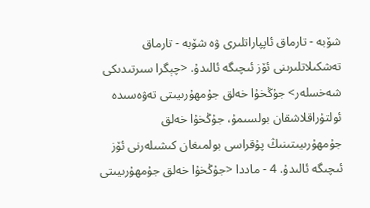شۆبە - تارماق ئاپپاراتلىرى ۋە شۆبە - تارماق تەشكىلاتلىرىنى ئۆز ئىچىگە ئالىدۇ. <چېگرا سىرتىدىكى شەخسلەر> جۇڭخۇا خەلق جۇمھۇرىيىتى تەۋەسىدە ئولتۇراقلاشقان بولسىمۇ، جۇڭخۇا خەلق جۇمھۇرىيىتىنىڭ پۇقراسى بولمىغان كىشىلەرنى ئۆز ئىچىگە ئالىدۇ. 4 - ماددا <جۇڭخۇا خەلق جۇمھۇرىيىتى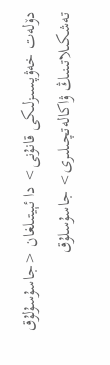دۆلەت خەۋپسىزلىكى قانۇنى> دا ئېيتىلغان <جاسۇسۇلۇق تەشكىلاتىنىڭ ۋاكالەتچىلىرى> جاسۇسلۇق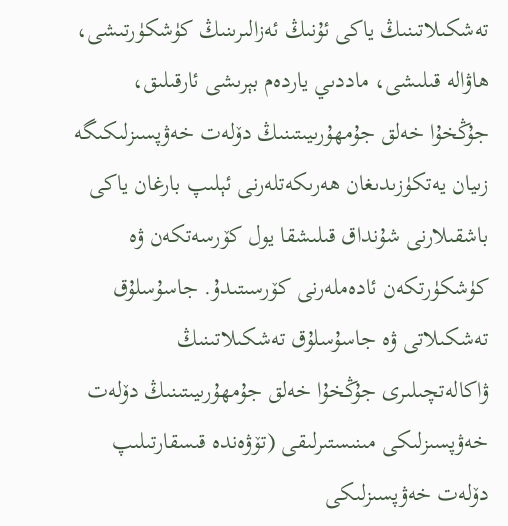تەشكىلاتىنىڭ ياكى ئۇنىڭ ئەزالىرىنىڭ كۈشكۈرتىشى، ھاۋالە قىلىشى، ماددىي ياردەم بېرىشى ئارقىلىق، جۇڭخۇا خەلق جۇمھۇرىيىتىنىڭ دۆلەت خەۋپسىزلىكىگە زىيان يەتكۈزىدىغان ھەرىكەتلەرنى ئېلىپ بارغان ياكى باشقىلارنى شۇنداق قىلىشقا يول كۆرسەتكەن ۋە كۈشكۈرتكەن ئادەملەرنى كۆرسىتىدۇ. جاسۇسلۇق تەشكىلاتى ۋە جاسۇسلۇق تەشكىلاتىنىڭ ۋاكالەتچىلىرى جۇڭخۇا خەلق جۇمھۇرىيىتىنىڭ دۆلەت خەۋپسىزلىكى مىنىستىرلىقى (تۆۋەندە قىسقارتىلىپ دۆلەت خەۋپسىزلىكى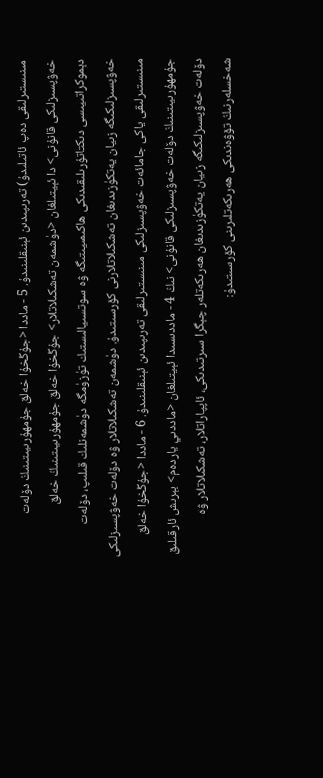مىنىستىرلىقى دەپ ئاتىلىدۇ) تەرىپىدىن ئېنىقلىنىدۇ. 5 - ماددا <جۇڭخۇا خەلق جۇمھۇرىيىتىنىڭ دۆلەت خەۋپسىزلىكى قانۇنى> دا ئېيتىلغان <دۈشمەن تەشكىلاتلار> جۇڭخۇا خەلق جۇمھۇرىيىتىنىڭ خەلق دېموكراتىيىسى دىكتاتۇرىلىقىدىكى ھاكىمىيىتىگە ۋە سوتسىيالىستىك تۈزۈمگە دۈشمەنلىك قىلىپ، دۆلەت خەۋپسىزلىكىگە زىيان يەتكۈزىدىغان تەشكىلاتلارنى كۆرسىتىدۇ. دۈشمەن تەشكىلاتلار ۋە دۆلەت خەۋپسىزلىكى مىنىستىرلىقى ياكى جامائەت خەۋپسىزلىكى مىنىستىرلىقى تەرىپىدىن ئېنىقلىنىدۇ. 6 - ماددا <جۇڭخۇا خەلق جۇمھۇرىيىتىنىڭ دۆلەت خەۋپسىزلىكى قانۇنى> نىڭ 4 - ماددىسىدا ئېيتىلغان <ماددىي ياردەم> بېرىش ئارقىلىق دۆلەت خەۋپسىزلىكىگە زىيان يەتكۈزىدىغان ھەرىكەتلەر چېگرا سىرتىدىكى، ئاپپاراتلار، تەشكىلاتلار ۋە شەخسلەرنىڭ تۆۋەندىكى ھەرىكەتلىرىنى كۆرسىتىدۇ: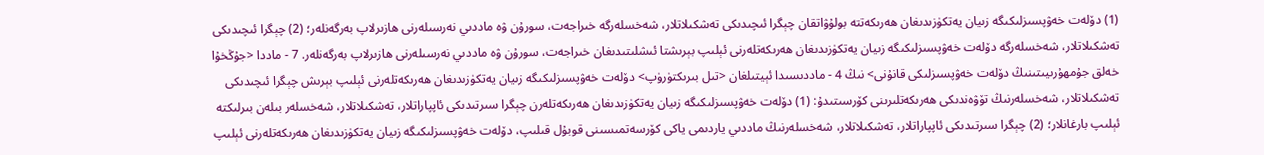(1) دۆلەت خەۋپسىزلىكىگە زىيان يەتكۈزىدىغان ھەرىكەتتە بولۇۋاتقان چېگرا ئىچىدىكى تەشكىلاتلار، شەخسلەرگە خىراجەت، سورۇن ۋە ماددىي نەرسىلەرنى ھازىرلاپ بەرگەنلەر؛ (2) چېگرا ئىچىدىكى تەشكىلاتلار، شەخسلەرگە دۆلەت خەۋپسىزلىكىگە زىيان يەتكۈزىدىغان ھەرىكەتلەرنى ئېلىپ بېرىشتا ئىشلىتىدىغان خىراجەت، سورۇن ۋە ماددىي نەرسىلەرنى ھازىرلاپ بەرگەنلەر. 7 - ماددا <جۇڭخۇا خەلق جۇمھۇرىيىتىنىڭ دۆلەت خەۋپسىزلىكى قانۇنى> نىڭ 4 - ماددىسىدا ئېيتىلغان <تىل بىرىكتۈرۈپ> دۆلەت خەۋپسىزلىكىگە زىيان يەتكۈزىدىغان ھەرىكەتلەرنى ئېلىپ بېرىش چېگرا ئىچىدىكى تەشكىلاتلار، شەخسلەرنىڭ تۆۋەندىكى ھەرىكەتلىرىنى كۆرسىتىدۇ: (1) دۆلەت خەۋپسىزلىكىگە زىيان يەتكۈزىدىغان ھەرىكەتلەرن چېگرا سىرتىدىكى ئاپپاراتلار، تەشكىلاتلار، شەخسلەر بىلەن بىرلىكتە ئېلىپ بارغانلار؛ (2) چېگرا سىرتىدىكى ئاپپاراتلار، تەشكىلاتلار، شەخسلەرنىڭ ماددىي ياردىمى ياكى كۆرسەتمىسىنى قوبۇل قىلىپ، دۆلەت خەۋپسىزلىكىگە زىيان يەتكۈزىدىغان ھەرىكەتلەرنى ئېلىپ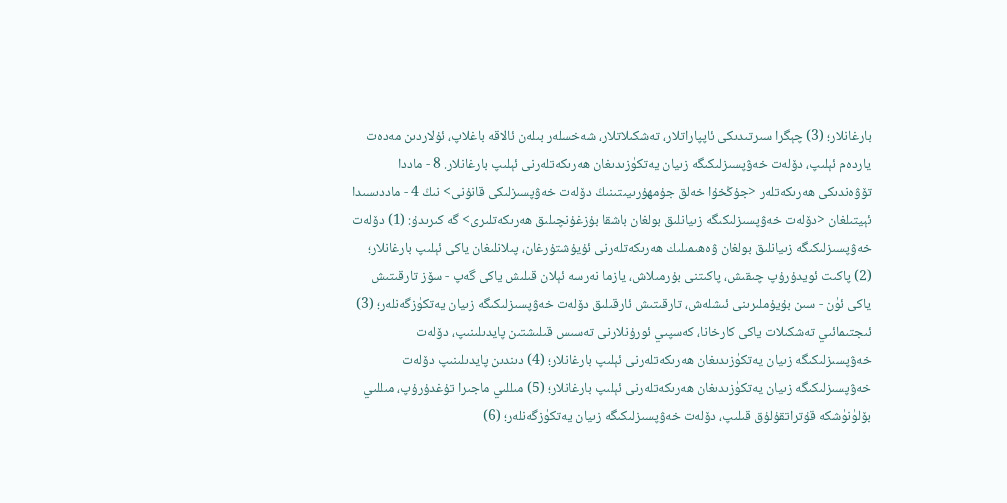بارغانلار؛ (3) چېگرا سىرتىدىكى ئاپپاراتلار، تەشكىلاتلار، شەخسلەر بىلەن ئالاقە باغلاپ، ئۇلاردىن مەدەت ياردەم ئېلىپ، دۆلەت خەۋپسىزلىكىگە زىيان يەتكۈزىدىغان ھەرىكەتلەرنى ئېلىپ بارغانلار. 8 - ماددا تۆۋەندىكى ھەرىكەتلەر <جۇڭخۇا خەلق جۇمھۇرىيىتىنىڭ دۆلەت خەۋپسىزلىكى قانۇنى> نىڭ 4 - ماددىسىدا ئېيتىلغان <دۆلەت خەۋپسىزلىكىگە زىيانلىق بولغان باشقا بۇزغۇنچىلىق ھەرىكەتلىرى> گە كىرىدۇ: (1) دۆلەت خەۋپسىزلىكىگە زىيانلىق بولغان ۋەھىمىلىك ھەرىكەتلەرنى ئۇيۇشتۇرغان، پىلانلىغان ياكى ئېلىپ بارغانلار؛ (2) پاكىت ئويدۇرۇپ چىقىش، پاكىتنى بۇرمىلاش، يازما نەرسە ئېلان قىلىش ياكى گەپ - سۆز تارقىتىش ياكى ئۈن - سىن بۇيۇملىرىنى ئىشلەش، تارقىتىش ئارقىلىق دۆلەت خەۋپسىزلىكىگە زىيان يەتكۈزگەنلەر؛ (3) ئىجتىمائىي تەشكىلات ياكى كارخانا، كەسپىي ئورۇنلارنى تەسىس قىلىشتىن پايدىلىنىپ، دۆلەت خەۋپسىزلىكىگە زىيان يەتكۈزىدىغان ھەرىكەتلەرنى ئېلىپ بارغانلار؛ (4) دىندىن پايدىلىنىپ دۆلەت خەۋپسىزلىكىگە زىيان يەتكۈزىدىغان ھەرىكەتلەرنى ئېلىپ بارغانلار؛ (5) مىللىي ماجىرا تۇغدۇرۇپ، مىللىي بۆلۈنۈشكە قۇتراتقۇلۇق قىلىپ، دۆلەت خەۋپسىزلىكىگە زىيان يەتكۈزگەنلەر؛ (6)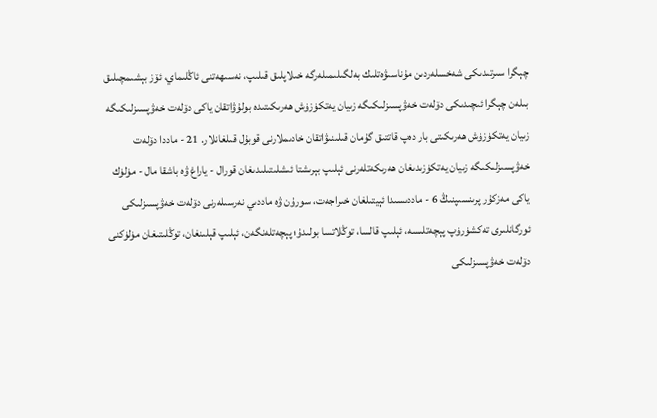چېگرا سىرتىدىكى شەخسلەردىن مۇناسىۋەتلىك بەلگىلىمىلەرگە خىلاپلىق قىلىپ، نەسىھەتنى ئاڭلىماي، ئۆز بېشىمچىلىق بىلەن چېگرا ئىچىدىكى دۆلەت خەۋپسىزلىكىگە زىيان يەتكۈزۈش ھەرىكىتىدە بولۇۋاتقان ياكى دۆلەت خەۋپسىزلىكىگە زىيان يەتكۈزۈش ھەرىكىتى بار دەپ قاتتىق گۇمان قىلىنىۋاتقان خادىملارنى قوبۇل قىلغانلار. 21 - ماددا دۆلەت خەۋپسىزلىكىگە زىيان يەتكۈزىدىغان ھەرىكەتلەرنى ئېلىپ بېرىشتا ئىشلىتىلىدىغان قورال - ياراغ ۋە باشقا مال - مۈلۈك ياكى مەزكۇر پرىنسىپنىڭ 6 - ماددىسىدا ئېيتىلغان خىراجەت، سورۇن ۋە ماددىي نەرسىلەرنى دۆلەت خەۋپسىزلىكى ئورگانلىرى تەكشۈرۈپ پېچەتلىسە، ئېلىپ قالسا، توڭلاتسا بولىدۇ؛ پېچەتلەنگەن، ئېلىپ قېلىنغان، توڭلىتىغان مۈلۈكنى دۆلەت خەۋپسىزلىكى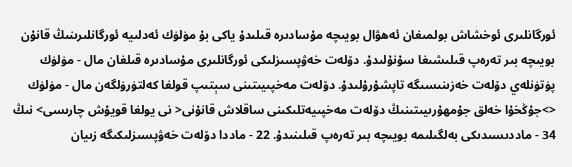ئورگانلىرى ئوخشاش بولمىغان ئەھۋال بويىچە مۇسادىرە قىلىدۇ ياكى بۇ مۈلۈك ئەدلىيە ئورگانلىرىنىڭ قانۇن بويىچە بىر تەرەپ قىلىشىغا سۇنۇلىدۇ. دۆلەت خەۋپسىزلىكى ئورگانلىرى مۇسادىرە قىلغان مال - مۈلۈك پۈتۈنلەي دۆلەت خەزىنىسىگە تاپشۇرۇلىدۇ. دۆلەت مەخپىيىتىنى سېتىپ قولغا كەلتۈرۈلگەن مال - مۈلۈك <>جۇڭخۇا خەلق جۇمھۇرىيىتىنىڭ دۆلەت مەخپىيەتلىكىنى ساقلاش قانۇنى< نى يولغا قويۇش چارىسى> نىڭ 34 - ماددىسىدىكى بەلگىلىمە بويىچە بىر تەرەپ قىلىنىدۇ. 22 - ماددا دۆلەت خەۋپسىزلىكىگە زىيان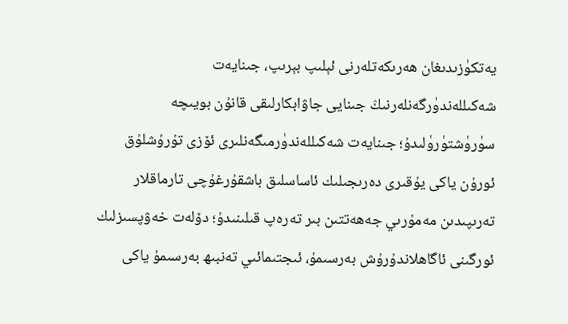يەتكۈزىدىغان ھەرىكەتلەرنى ئېلىپ بېرىپ، جىنايەت شەكىللەندۈرگەنلەرنىڭ جىنايى جاۋابكارلىقى قانۇن بويىچە سۈرۈشتۈرۈلىدۇ؛ جىنايەت شەكىللەندۈرمىگەنلىرى ئۆزى تۇرۇشلۇق ئورۇن ياكى يۇقىرى دەرىجىلىك ئاساسلىق باشقۇرغۇچى تارماقلار تەرىپىدىن مەمۇرىي جەھەتتىن بىر تەرەپ قىلىنىدۇ؛ دۆلەت خەۋپسىزلىك ئورگىنى ئاگاھلاندۇرۇش بەرسىمۇ، ئىجتىمائىي تەنبىھ بەرسىمۇ ياكى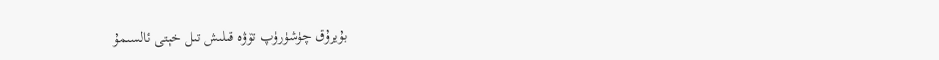بۇيرۇق چۈشۈرۈپ تۆۋە قىلىش تىل خېتى ئالسىمۇ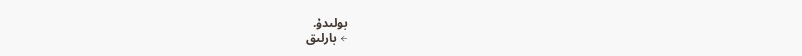بولىدۇ.
← بارلىق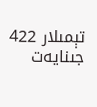تېمىلار 422 جىنايەت